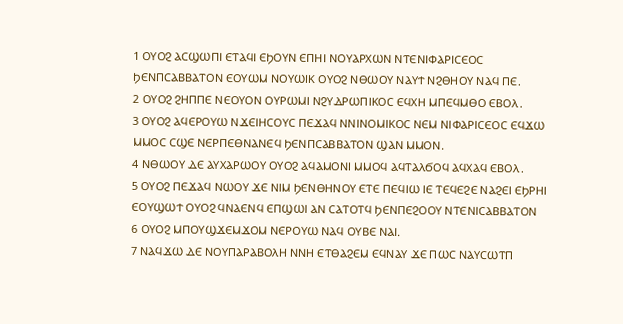1 ⲞⲨⲞϨ ⲀⲤϢⲰⲠⲒ ⲈⲦⲀϤⲒ ⲈϦⲞⲨⲚ ⲈⲠⲎⲒ ⲚⲞⲨⲀⲢⲬⲰⲚ ⲚⲦⲈⲚⲒⲪⲀⲢⲒⲤⲈⲞⲤ ϦⲈⲚⲠⲤⲀⲂⲂⲀⲦⲞⲚ ⲈⲞⲨⲰⲘ ⲚⲞⲨⲰⲒⲔ ⲞⲨⲞϨ ⲚⲐⲰⲞⲨ ⲚⲀⲨϮ ⲚϨⲐⲎⲞⲨ ⲚⲀϤ ⲠⲈ.
2 ⲞⲨⲞϨ ϨⲎⲠⲠⲈ ⲚⲈⲞⲨⲞⲚ ⲞⲨⲢⲰⲘⲒ ⲚϨⲨⲆⲢⲰⲠⲒⲔⲞⲤ ⲈϤⲬⲎ ⲘⲠⲈϤⲘⲐⲞ ⲈⲂⲞⲖ.
3 ⲞⲨⲞϨ ⲀϤⲈⲢⲞⲨⲰ ⲚϪⲈⲒⲎⲤⲞⲨⲤ ⲠⲈϪⲀϤ ⲚⲚⲒⲚⲞⲘⲒⲔⲞⲤ ⲚⲈⲘ ⲚⲒⲪⲀⲢⲒⲤⲈⲞⲤ ⲈϤϪⲰ ⲘⲘⲞⲤ ⲤϢⲈ ⲚⲈⲢⲠⲈⲐⲚⲀⲚⲈϤ ϦⲈⲚⲠⲤⲀⲂⲂⲀⲦⲞⲚ ϢⲀⲚ ⲘⲘⲞⲚ.
4 ⲚⲐⲰⲞⲨ ⲆⲈ ⲀⲨⲬⲀⲢⲰⲞⲨ ⲞⲨⲞϨ ⲀϤⲀⲘⲞⲚⲒ ⲘⲘⲞϤ ⲀϤⲦⲀⲖϬⲞϤ ⲀϤⲬⲀϤ ⲈⲂⲞⲖ.
5 ⲞⲨⲞϨ ⲠⲈϪⲀϤ ⲚⲰⲞⲨ ϪⲈ ⲚⲒⲘ ϦⲈⲚⲐⲎⲚⲞⲨ ⲈⲦⲈ ⲠⲈϤⲒⲰ ⲒⲈ ⲦⲈϤⲈϨⲈ ⲚⲀϨⲈⲒ ⲈϦⲢⲎⲒ ⲈⲞⲨϢⲰϮ ⲞⲨⲞϨ ϤⲚⲀⲈⲚϤ ⲈⲠϢⲰⲒ ⲀⲚ ⲤⲀⲦⲞⲦϤ ϦⲈⲚⲠⲈϨⲞⲞⲨ ⲚⲦⲈⲚⲒⲤⲀⲂⲂⲀⲦⲞⲚ
6 ⲞⲨⲞϨ ⲘⲠⲞⲨϢϪⲈⲘϪⲞⲘ ⲚⲈⲢⲞⲨⲰ ⲚⲀϤ ⲞⲨⲂⲈ ⲚⲀⲒ.
7 ⲚⲀϤϪⲰ ⲆⲈ ⲚⲞⲨⲠⲀⲢⲀⲂⲞⲖⲎ ⲚⲚⲎ ⲈⲦⲐⲀϨⲈⲘ ⲈϤⲚⲀⲨ ϪⲈ ⲠⲰⲤ ⲚⲀⲨⲤⲰⲦⲠ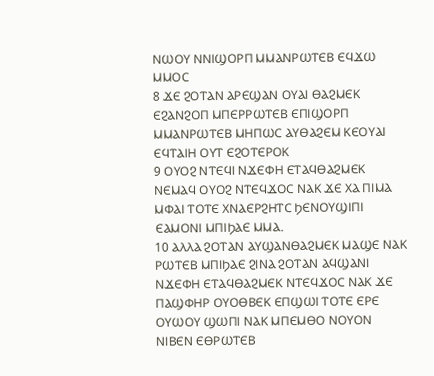ⲚⲰⲞⲨ ⲚⲚⲒϢⲞⲢⲠ ⲘⲘⲀⲚⲢⲰⲦⲈⲂ ⲈϤϪⲰ ⲘⲘⲞⲤ
8 ϪⲈ ϨⲞⲦⲀⲚ ⲀⲢⲈϢⲀⲚ ⲞⲨⲀⲒ ⲐⲀϨⲘⲈⲔ ⲈϨⲀⲚϨⲞⲠ ⲘⲠⲈⲢⲢⲰⲦⲈⲂ ⲈⲠⲒϢⲞⲢⲠ ⲘⲘⲀⲚⲢⲰⲦⲈⲂ ⲘⲎⲠⲰⲤ ⲀⲨⲐⲀϨⲈⲘ ⲔⲈⲞⲨⲀⲒ ⲈϤⲦⲀⲒⲎ ⲞⲨⲦ ⲈϨⲞⲦⲈⲢⲞⲔ
9 ⲞⲨⲞϨ ⲚⲦⲈϤⲒ ⲚϪⲈⲪⲎ ⲈⲦⲀϤⲐⲀϨⲘⲈⲔ ⲚⲈⲘⲀϤ ⲞⲨⲞϨ ⲚⲦⲈϤϪⲞⲤ ⲚⲀⲔ ϪⲈ ⲬⲀ ⲠⲒⲘⲀ ⲘⲪⲀⲒ ⲦⲞⲦⲈ ⲬⲚⲀⲈⲢϨⲎⲦⲤ ϦⲈⲚⲞⲨϢⲒⲠⲒ ⲈⲀⲘⲞⲚⲒ ⲘⲠⲒϦⲀⲈ ⲘⲘⲀ.
10 ⲀⲖⲖⲀ ϨⲞⲦⲀⲚ ⲀⲨϢⲀⲚⲐⲀϨⲘⲈⲔ ⲘⲀϢⲈ ⲚⲀⲔ ⲢⲰⲦⲈⲂ ⲘⲠⲒϦⲀⲈ ϨⲒⲚⲀ ϨⲞⲦⲀⲚ ⲀϤϢⲀⲚⲒ ⲚϪⲈⲪⲎ ⲈⲦⲀϤⲐⲀϨⲘⲈⲔ ⲚⲦⲈϤϪⲞⲤ ⲚⲀⲔ ϪⲈ ⲠⲀϢⲪⲎⲢ ⲞⲨⲞⲐⲂⲈⲔ ⲈⲠϢⲰⲒ ⲦⲞⲦⲈ ⲈⲢⲈ ⲞⲨⲰⲞⲨ ϢⲰⲠⲒ ⲚⲀⲔ ⲘⲠⲈⲘⲐⲞ ⲚⲞⲨⲞⲚ ⲚⲒⲂⲈⲚ ⲈⲐⲢⲰⲦⲈⲂ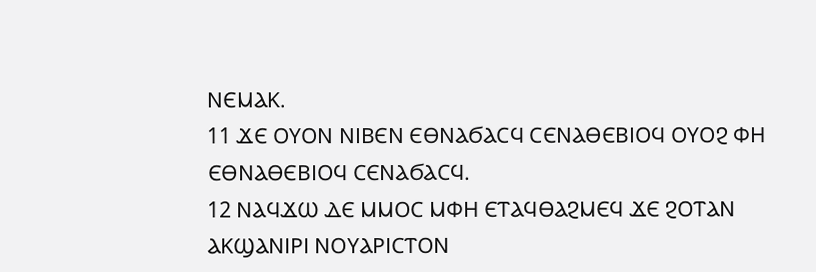ⲚⲈⲘⲀⲔ.
11 ϪⲈ ⲞⲨⲞⲚ ⲚⲒⲂⲈⲚ ⲈⲐⲚⲀϬⲀⲤϤ ⲤⲈⲚⲀⲐⲈⲂⲒⲞϤ ⲞⲨⲞϨ ⲪⲎ ⲈⲐⲚⲀⲐⲈⲂⲒⲞϤ ⲤⲈⲚⲀϬⲀⲤϤ.
12 ⲚⲀϤϪⲰ ⲆⲈ ⲘⲘⲞⲤ ⲘⲪⲎ ⲈⲦⲀϤⲐⲀϨⲘⲈϤ ϪⲈ ϨⲞⲦⲀⲚ ⲀⲔϢⲀⲚⲒⲢⲒ ⲚⲞⲨⲀⲢⲒⲤⲦⲞⲚ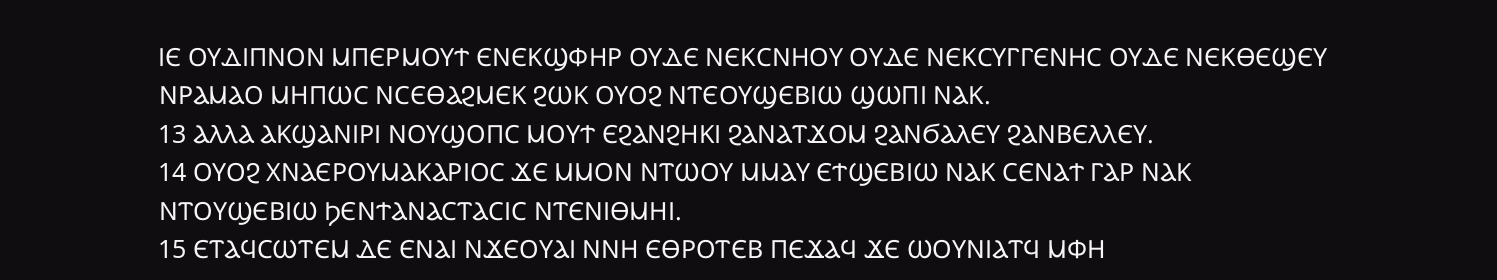ⲒⲈ ⲞⲨⲆⲒⲠⲚⲞⲚ ⲘⲠⲈⲢⲘⲞⲨϮ ⲈⲚⲈⲔϢⲪⲎⲢ ⲞⲨⲆⲈ ⲚⲈⲔⲤⲚⲎⲞⲨ ⲞⲨⲆⲈ ⲚⲈⲔⲤⲨⲄⲄⲈⲚⲎⲤ ⲞⲨⲆⲈ ⲚⲈⲔⲐⲈϢⲈⲨ ⲚⲢⲀⲘⲀⲞ ⲘⲎⲠⲰⲤ ⲚⲤⲈⲐⲀϨⲘⲈⲔ ϨⲰⲔ ⲞⲨⲞϨ ⲚⲦⲈⲞⲨϢⲈⲂⲒⲰ ϢⲰⲠⲒ ⲚⲀⲔ.
13 ⲀⲖⲖⲀ ⲀⲔϢⲀⲚⲒⲢⲒ ⲚⲞⲨϢⲞⲠⲤ ⲘⲞⲨϮ ⲈϨⲀⲚϨⲎⲔⲒ ϨⲀⲚⲀⲦϪⲞⲘ ϨⲀⲚϬⲀⲖⲈⲨ ϨⲀⲚⲂⲈⲖⲖⲈⲨ.
14 ⲞⲨⲞϨ ⲬⲚⲀⲈⲢⲞⲨⲘⲀⲔⲀⲢⲒⲞⲤ ϪⲈ ⲘⲘⲞⲚ ⲚⲦⲰⲞⲨ ⲘⲘⲀⲨ ⲈϮϢⲈⲂⲒⲰ ⲚⲀⲔ ⲤⲈⲚⲀϮ ⲄⲀⲢ ⲚⲀⲔ ⲚⲦⲞⲨϢⲈⲂⲒⲰ ϦⲈⲚϮⲀⲚⲀⲤⲦⲀⲤⲒⲤ ⲚⲦⲈⲚⲒⲐⲘⲎⲒ.
15 ⲈⲦⲀϤⲤⲰⲦⲈⲘ ⲆⲈ ⲈⲚⲀⲒ ⲚϪⲈⲞⲨⲀⲒ ⲚⲚⲎ ⲈⲐⲢⲞⲦⲈⲂ ⲠⲈϪⲀϤ ϪⲈ ⲰⲞⲨⲚⲒⲀⲦϤ ⲘⲪⲎ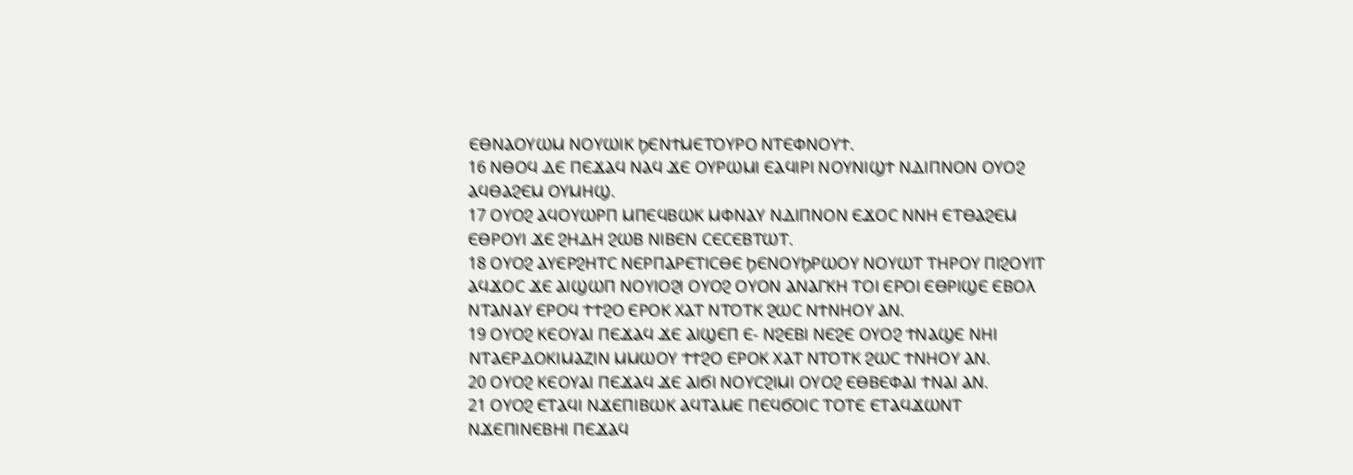ⲈⲐⲚⲀⲞⲨⲰⲘ ⲚⲞⲨⲰⲒⲔ ϦⲈⲚϮⲘⲈⲦⲞⲨⲢⲞ ⲚⲦⲈⲪⲚⲞⲨϮ.
16 ⲚⲐⲞϤ ⲆⲈ ⲠⲈϪⲀϤ ⲚⲀϤ ϪⲈ ⲞⲨⲢⲰⲘⲒ ⲈⲀϤⲒⲢⲒ ⲚⲞⲨⲚⲒϢϮ ⲚⲆⲒⲠⲚⲞⲚ ⲞⲨⲞϨ ⲀϤⲐⲀϨⲈⲘ ⲞⲨⲘⲎϢ.
17 ⲞⲨⲞϨ ⲀϤⲞⲨⲰⲢⲠ ⲘⲠⲈϤⲂⲰⲔ ⲘⲪⲚⲀⲨ ⲚⲆⲒⲠⲚⲞⲚ ⲈϪⲞⲤ ⲚⲚⲎ ⲈⲦⲐⲀϨⲈⲘ ⲈⲐⲢⲞⲨⲒ ϪⲈ ϨⲎⲆⲎ ϨⲰⲂ ⲚⲒⲂⲈⲚ ⲤⲈⲤⲈⲂⲦⲰⲦ.
18 ⲞⲨⲞϨ ⲀⲨⲈⲢϨⲎⲦⲤ ⲚⲈⲢⲠⲀⲢⲈⲦⲒⲤⲐⲈ ϦⲈⲚⲞⲨϦⲢⲰⲞⲨ ⲚⲞⲨⲰⲦ ⲦⲎⲢⲞⲨ ⲠⲒϨⲞⲨⲒⲦ ⲀϤϪⲞⲤ ϪⲈ ⲀⲒϢⲰⲠ ⲚⲞⲨⲒⲞϨⲒ ⲞⲨⲞϨ ⲞⲨⲞⲚ ⲀⲚⲀⲄⲔⲎ ⲦⲞⲒ ⲈⲢⲞⲒ ⲈⲐⲢⲒϢⲈ ⲈⲂⲞⲖ ⲚⲦⲀⲚⲀⲨ ⲈⲢⲞϤ ϮϮϨⲞ ⲈⲢⲞⲔ ⲬⲀⲦ ⲚⲦⲞⲦⲔ ϨⲰⲤ ⲚϮⲚⲎⲞⲨ ⲀⲚ.
19 ⲞⲨⲞϨ ⲔⲈⲞⲨⲀⲒ ⲠⲈϪⲀϤ ϪⲈ ⲀⲒϢⲈⲠ Ⲉ- ⲚϨⲈⲂⲒ ⲚⲈϨⲈ ⲞⲨⲞϨ ϮⲚⲀϢⲈ ⲚⲎⲒ ⲚⲦⲀⲈⲢⲆⲞⲔⲒⲘⲀⲌⲒⲚ ⲘⲘⲰⲞⲨ ϮϮϨⲞ ⲈⲢⲞⲔ ⲬⲀⲦ ⲚⲦⲞⲦⲔ ϨⲰⲤ ϮⲚⲎⲞⲨ ⲀⲚ.
20 ⲞⲨⲞϨ ⲔⲈⲞⲨⲀⲒ ⲠⲈϪⲀϤ ϪⲈ ⲀⲒϬⲒ ⲚⲞⲨⲤϨⲒⲘⲒ ⲞⲨⲞϨ ⲈⲐⲂⲈⲪⲀⲒ ϮⲚⲀⲒ ⲀⲚ.
21 ⲞⲨⲞϨ ⲈⲦⲀϤⲒ ⲚϪⲈⲠⲒⲂⲰⲔ ⲀϤⲦⲀⲘⲈ ⲠⲈϤϬⲞⲒⲤ ⲦⲞⲦⲈ ⲈⲦⲀϤϪⲰⲚⲦ ⲚϪⲈⲠⲒⲚⲈⲂⲎⲒ ⲠⲈϪⲀϤ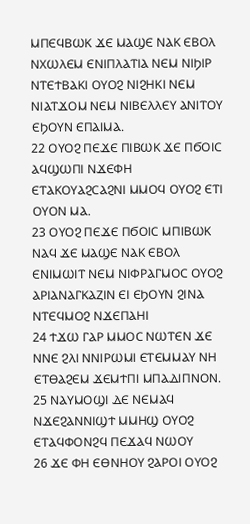ⲘⲠⲈϤⲂⲰⲔ ϪⲈ ⲘⲀϢⲈ ⲚⲀⲔ ⲈⲂⲞⲖ ⲚⲬⲰⲖⲈⲘ ⲈⲚⲒⲠⲖⲀⲦⲒⲀ ⲚⲈⲘ ⲚⲒϦⲒⲢ ⲚⲦⲈϮⲂⲀⲔⲒ ⲞⲨⲞϨ ⲚⲒϨⲎⲔⲒ ⲚⲈⲘ ⲚⲒⲀⲦϪⲞⲘ ⲚⲈⲘ ⲚⲒⲂⲈⲖⲖⲈⲨ ⲀⲚⲒⲦⲞⲨ ⲈϦⲞⲨⲚ ⲈⲠⲀⲒⲘⲀ.
22 ⲞⲨⲞϨ ⲠⲈϪⲈ ⲠⲒⲂⲰⲔ ϪⲈ ⲠϬⲞⲒⲤ ⲀϤϢⲰⲠⲒ ⲚϪⲈⲪⲎ ⲈⲦⲀⲔⲞⲨⲀϨⲤⲀϨⲚⲒ ⲘⲘⲞϤ ⲞⲨⲞϨ ⲈⲦⲒ ⲞⲨⲞⲚ ⲘⲀ.
23 ⲞⲨⲞϨ ⲠⲈϪⲈ ⲠϬⲞⲒⲤ ⲘⲠⲒⲂⲰⲔ ⲚⲀϤ ϪⲈ ⲘⲀϢⲈ ⲚⲀⲔ ⲈⲂⲞⲖ ⲈⲚⲒⲘⲰⲒⲦ ⲚⲈⲘ ⲚⲒⲪⲢⲀⲄⲘⲞⲤ ⲞⲨⲞϨ ⲀⲢⲒⲀⲚⲀⲄⲔⲀⲌⲒⲚ ⲈⲒ ⲈϦⲞⲨⲚ ϨⲒⲚⲀ ⲚⲦⲈϤⲘⲞϨ ⲚϪⲈⲠⲀⲎⲒ
24 ϮϪⲰ ⲄⲀⲢ ⲘⲘⲞⲤ ⲚⲰⲦⲈⲚ ϪⲈ ⲚⲚⲈ ϨⲖⲒ ⲚⲚⲒⲢⲰⲘⲒ ⲈⲦⲈⲘⲘⲀⲨ ⲚⲎ ⲈⲦⲐⲀϨⲈⲘ ϪⲈⲘϮⲠⲒ ⲘⲠⲀⲆⲒⲠⲚⲞⲚ.
25 ⲚⲀⲨⲘⲞϢⲒ ⲆⲈ ⲚⲈⲘⲀϤ ⲚϪⲈϨⲀⲚⲚⲒϢϮ ⲘⲘⲎϢ ⲞⲨⲞϨ ⲈⲦⲀϤⲪⲞⲚϨϤ ⲠⲈϪⲀϤ ⲚⲰⲞⲨ
26 ϪⲈ ⲪⲎ ⲈⲐⲚⲎⲞⲨ ϨⲀⲢⲞⲒ ⲞⲨⲞϨ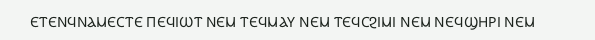ⲈⲦⲈⲚϤⲚⲀⲘⲈⲤⲦⲈ ⲠⲈϤⲒⲰⲦ ⲚⲈⲘ ⲦⲈϤⲘⲀⲨ ⲚⲈⲘ ⲦⲈϤⲤϨⲒⲘⲒ ⲚⲈⲘ ⲚⲈϤϢⲎⲢⲒ ⲚⲈⲘ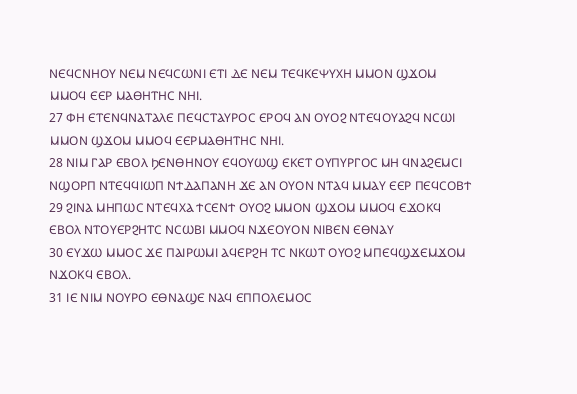ⲚⲈϤⲤⲚⲎⲞⲨ ⲚⲈⲘ ⲚⲈϤⲤⲰⲚⲒ ⲈⲦⲒ ⲆⲈ ⲚⲈⲘ ⲦⲈϤⲔⲈⲮⲨⲬⲎ ⲘⲘⲞⲚ ϢϪⲞⲘ ⲘⲘⲞϤ ⲈⲈⲢ ⲘⲀⲐⲎⲦⲎⲤ ⲚⲎⲒ.
27 ⲪⲎ ⲈⲦⲈⲚϤⲚⲀⲦⲀⲖⲈ ⲠⲈϤⲤⲦⲀⲨⲢⲞⲤ ⲈⲢⲞϤ ⲀⲚ ⲞⲨⲞϨ ⲚⲦⲈϤⲞⲨⲀϨϤ ⲚⲤⲰⲒ ⲘⲘⲞⲚ ϢϪⲞⲘ ⲘⲘⲞϤ ⲈⲈⲢⲘⲀⲐⲎⲦⲎⲤ ⲚⲎⲒ.
28 ⲚⲒⲘ ⲄⲀⲢ ⲈⲂⲞⲖ ϦⲈⲚⲐⲎⲚⲞⲨ ⲈϤⲞⲨⲰϢ ⲈⲔⲈⲦ ⲞⲨⲠⲨⲢⲄⲞⲤ ⲘⲎ ϤⲚⲀϨⲈⲘⲤⲒ ⲚϢⲞⲢⲠ ⲚⲦⲈϤϤⲒⲰⲠ ⲚϮⲆⲀⲠⲀⲚⲎ ϪⲈ ⲀⲚ ⲞⲨⲞⲚ ⲚⲦⲀϤ ⲘⲘⲀⲨ ⲈⲈⲢ ⲠⲈϤⲤⲞⲂϮ
29 ϨⲒⲚⲀ ⲘⲎⲠⲰⲤ ⲚⲦⲈϤⲬⲀ ϮⲤⲈⲚϮ ⲞⲨⲞϨ ⲘⲘⲞⲚ ϢϪⲞⲘ ⲘⲘⲞϤ ⲈϪⲞⲔϤ ⲈⲂⲞⲖ ⲚⲦⲞⲨⲈⲢϨⲎⲦⲤ ⲚⲤⲰⲂⲒ ⲘⲘⲞϤ ⲚϪⲈⲞⲨⲞⲚ ⲚⲒⲂⲈⲚ ⲈⲐⲚⲀⲨ
30 ⲈⲨϪⲰ ⲘⲘⲞⲤ ϪⲈ ⲠⲀⲒⲢⲰⲘⲒ ⲀϤⲈⲢϨⲎ ⲦⲤ ⲚⲔⲰⲦ ⲞⲨⲞϨ ⲘⲠⲈϤϢϪⲈⲘϪⲞⲘ ⲚϪⲞⲔϤ ⲈⲂⲞⲖ.
31 ⲒⲈ ⲚⲒⲘ ⲚⲞⲨⲢⲞ ⲈⲐⲚⲀϢⲈ ⲚⲀϤ ⲈⲠⲠⲞⲖⲈⲘⲞⲤ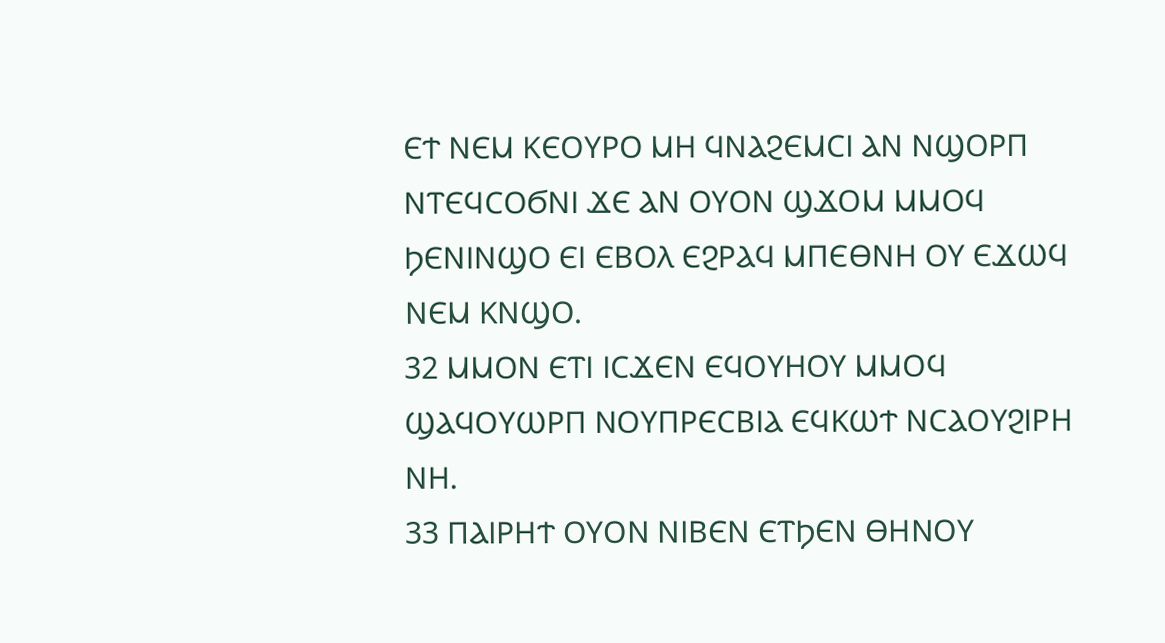ⲈϮ ⲚⲈⲘ ⲔⲈⲞⲨⲢⲞ ⲘⲎ ϤⲚⲀϨⲈⲘⲤⲒ ⲀⲚ ⲚϢⲞⲢⲠ ⲚⲦⲈϤⲤⲞϬⲚⲒ ϪⲈ ⲀⲚ ⲞⲨⲞⲚ ϢϪⲞⲘ ⲘⲘⲞϤ ϦⲈⲚⲒⲚϢⲞ ⲈⲒ ⲈⲂⲞⲖ ⲈϨⲢⲀϤ ⲘⲠⲈⲐⲚⲎ ⲞⲨ ⲈϪⲰϤ ⲚⲈⲘ ⲔⲚϢⲞ.
32 ⲘⲘⲞⲚ ⲈⲦⲒ ⲒⲤϪⲈⲚ ⲈϤⲞⲨⲎⲞⲨ ⲘⲘⲞϤ ϢⲀϤⲞⲨⲰⲢⲠ ⲚⲞⲨⲠⲢⲈⲤⲂⲒⲀ ⲈϤⲔⲰϮ ⲚⲤⲀⲞⲨϨⲒⲢⲎ ⲚⲎ.
33 ⲠⲀⲒⲢⲎϮ ⲞⲨⲞⲚ ⲚⲒⲂⲈⲚ ⲈⲦϦⲈⲚ ⲐⲎⲚⲞⲨ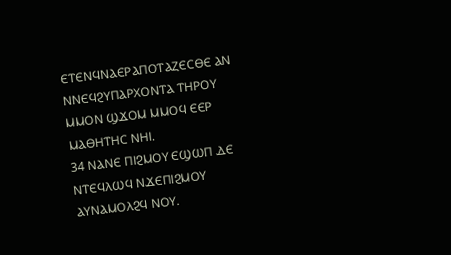ⲈⲦⲈⲚϤⲚⲀⲈⲢⲀⲠⲞⲦⲀⲌⲈⲤⲐⲈ ⲀⲚ ⲚⲚⲈϤϨⲨⲠⲀⲢⲬⲞⲚⲦⲀ ⲦⲎⲢⲞⲨ ⲘⲘⲞⲚ ϢϪⲞⲘ ⲘⲘⲞϤ ⲈⲈⲢ ⲘⲀⲐⲎⲦⲎⲤ ⲚⲎⲒ.
34 ⲚⲀⲚⲈ ⲠⲒϨⲘⲞⲨ ⲈϢⲰⲠ ⲆⲈ ⲚⲦⲈϤⲖⲰϤ ⲚϪⲈⲠⲒϨⲘⲞⲨ ⲀⲨⲚⲀⲘⲞⲖϨϤ ⲚⲞⲨ.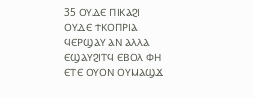35 ⲞⲨⲆⲈ ⲠⲒⲔⲀϨⲒ ⲞⲨⲆⲈ ϮⲔⲞⲠⲢⲒⲀ ϤⲈⲢϢⲀⲨ ⲀⲚ ⲀⲖⲖⲀ ⲈϢⲀⲨϨⲒⲦϤ ⲈⲂⲞⲖ ⲪⲎ ⲈⲦⲈ ⲞⲨⲞⲚ ⲞⲨⲘⲀϢϪ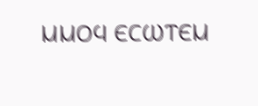ⲘⲘⲞϤ ⲈⲤⲰⲦⲈⲘ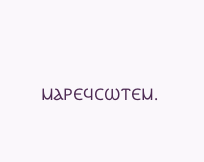ⲘⲀⲢⲈϤⲤⲰⲦⲈⲘ.